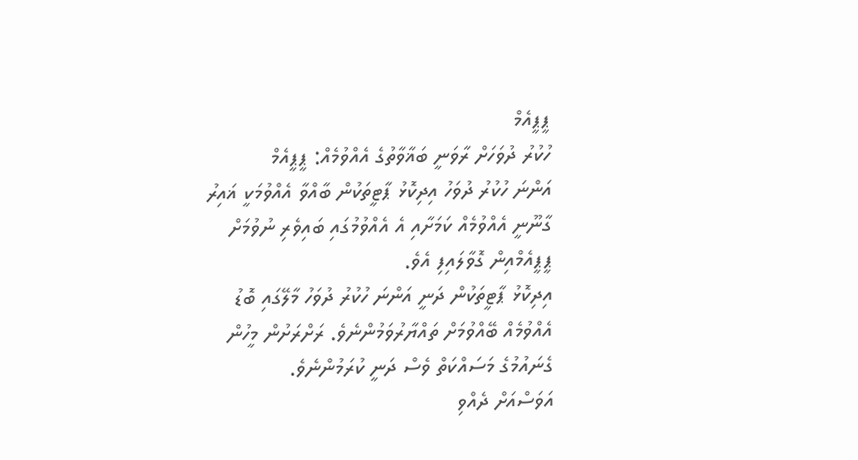ޕީޕީއެމް
ހުކުރު ދުވަހަށް ރާވަނީ ބަޣާވާތުގެ އެއްވުމެއް: ޕީޕީއެމް
އަންނަ ހުކުރު ދުވަހު އިދިކޮޅު ޕާޓީތަކުން ބާއްވާ އެއްވުމަކީ ޣައިރު ގާނޫނީ އެއްވުމެއް ކަމަށާއި އެ އެއްވުމުގައި ބައިވެރި ނުވުމަށް ޕީޕީއެމްއިން ގޮވާލައިފި އެވެ.
އިދިކޮޅު ޕާޓީތަކުން ދަނީ އަންނަ ހުކުރު ދުވަހު މާލޭގައި ބޮޑު އެއްވުމެއް ބޭއްވުމަށް ތައްޔާރުވަމުންނެވެ. ރަށްރަށުން މީހުން ގެނައުމުގެ މަސައްކަތް ވެސް ދަނީ ކުރަމުންނެވެ.
އަވަސްއަށް ދެއްވި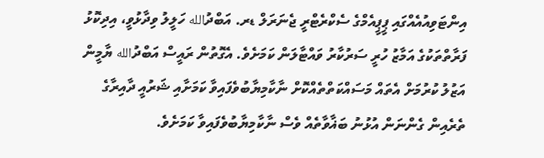އިންޓަވިއުއެއްގައި ޕީޕީއެމްގެ ސެކްރެޓްރީ ޖެނަރަލް ޑރ. އަބްދުالله ހަލީލު ވިދާޅުވީ، އިދިކޮޅު ފަރާތްތަކުގެ އަމާޒު ހުރީ ސަރުކާރު ވައްޓާލަން ކަމަށެވެ. އެގޮތުން ރައީސް އަބްދުالله ޔާމީން އަޒުލު ކުރުމަށް އެތައް މަސައްކަތްތެއްކޮށް ނާކާމިޔާބުވެފައިވާ ކަމަށާއި ޝަރުއީ ދާއިރާގެ ތެރެއިން ގެންނަން އުޅުނު ބަޣާވާތެއް ވެސް ނާކާމިޔާބުވެފައިވާ ކަމަށެވެ.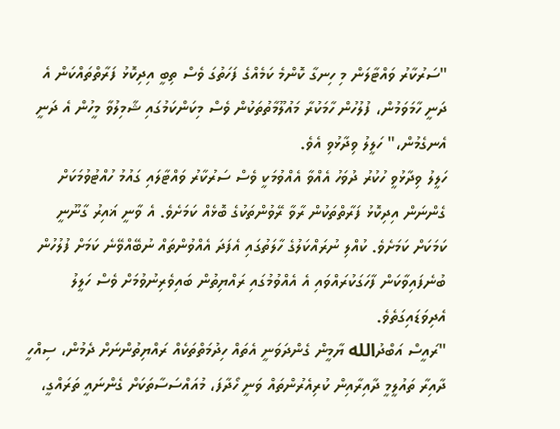"ސަރުކާރު ވައްޓާލަން މި ހިނގާ ކޮންމެ ކަމެއްގެ ފަހަތުގަ ވެސް ތިބީ އިދިކޮޅު ފަރާތްތައްކަން އެ ދަނީ ހާމަވަމުން، ފުލުހުން ހާމަކުރާ މައުލޫމާތުތަކުން ވެސް މިކަންކަމުގައި ޝާމިލުވާ މީހުން އެ ދަނީ އެނގެމުން،" ހަލީލު ވިދާޅުވި އެވެ.
ހަލީލު ވިދާޅުވީ ހުކުރު ދުވަހު އެއްވާ އެއްވުމަކީ ވެސް ސަރުކާރު ވައްޓާލައި ގައުމު ހުއްޓުވުމަކަށް ގެންނަން އިދިކޮޅު ފަރާތްތަކުން ރާވާ ރޭވުންތަކުގެ ބޮޅެއް ކަމަށެވެ. އެ ވާނީ ޣައިރު ގާނޫނީ ކަމަކަށް ކަމަށެވެ. ކުއްލި ނުރައްކަލުގެ ހާލަތުގައި އެފަދަ އެއްވުންތައް ނުބޭއްވޭނެ ކަމަށް ފުލުހުން ބުނެފައިވާކަން ފާހަގަކުރައްވައި އެ އެއްވުމުގައި ރައްޔިތުން ބައިވެރިނުވުމަށް ވެސް ހަލީލު އެދިވަޑައިގަތެވެ.
"ރައީސް އަބްދުالله ޔާމީން ގެންދަވަނީ އެތައް ހިދުމަތްތަކެއް ރައްޔިތުންނަށް ދެމުން، ސިއްހީ ދާއިރާ ތައުލީމީ ދާއިރާއިން ކުރިއެރުންތައް ވަނީ ހޯދާފަ، މުއައްސަސާތަކަށް ގެންނައީ ތަރައްގީ،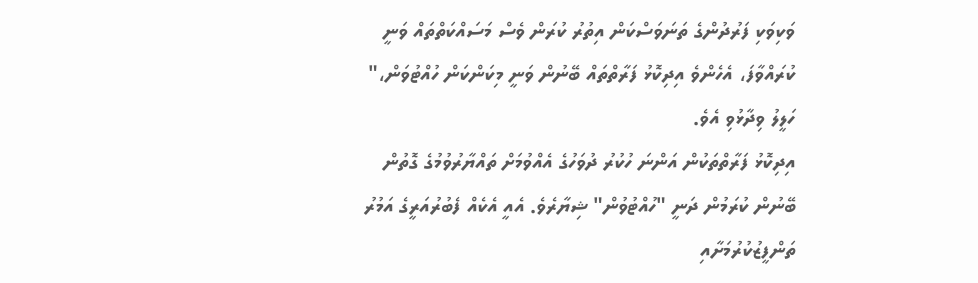ވަކިވަކި ފަރުދުންގެ ތަނަވަސްކަން އިތުރު ކުރަން ވެސް މަސައްކަތްތައް ވަނީ ކުރައްވާފަ، އެހެންވެ އިދިކޮޅު ފަރާތްތައް ބޭނުން ވަނީ މިކަންކަން ހުއްޓުވަން،" ހަލީލު ވިދާޅުވި އެވެ.
އިދިކޮޅު ފަރާތްތަކުން އަންނަ ހުކުރު ދުވަހުގެ އެއްވުމަށް ތައްޔާރުވުމުގެ ގޮތުން ބޭނުން ކުރަމުން ދަނީ "ހުއްޓުވުން" ޝިޔާރެވެ. އެއީ އެކެއް ފެބުރުއަރީގެ އަމުރު ތަންފީޒުކުރުމަށާއި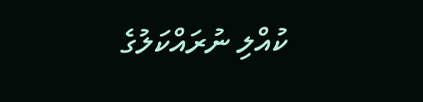ކުއްލި ނުރައްކަލުގެ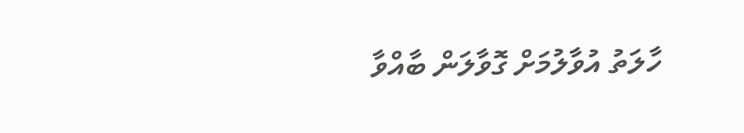ހާލަތު އުވާލުމަށް ގޮވާލަން ބާއްވާ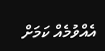އެއްވުމެއް ކަމަށް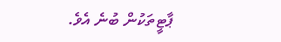ޕާޓީތަކުން ބުނެ އެވެ.